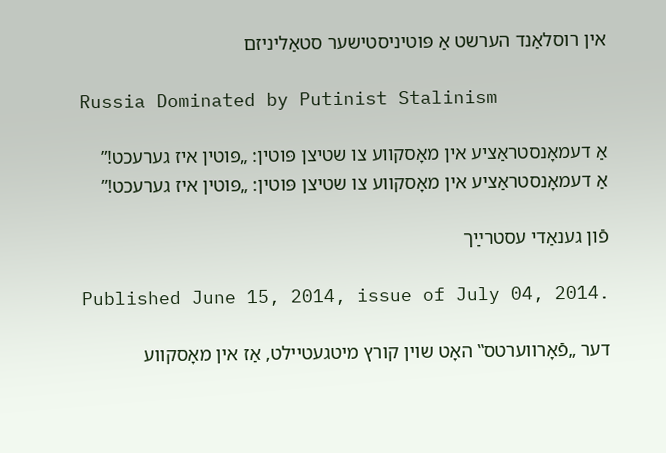אין רוסלאַנד הערשט אַ פּוטיניסטישער סטאַליניזם

Russia Dominated by Putinist Stalinism

אַ דעמאָנסטראַציע אין מאָסקווע צו שטיצן פּוטין: „פּוטין איז גערעכט!”
אַ דעמאָנסטראַציע אין מאָסקווע צו שטיצן פּוטין: „פּוטין איז גערעכט!”

פֿון גענאַדי עסטרײַך

Published June 15, 2014, issue of July 04, 2014.

דער „פֿאָרווערטס‟ האָט שוין קורץ מיטגעטיילט, אַז אין מאָסקווע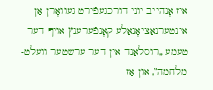איז אָנהייב יוני דורכגעפֿירט געוואָרן אַן אינטערנאַציאָנאַלע קאָנפֿערענץ אויף דער טעמע „רוסלאַנד אין דער ערשטער וועלט-מלחמה‟, און אַז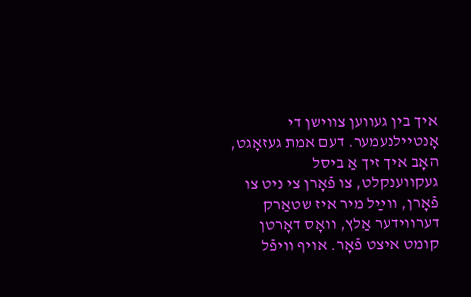איך בין געווען צווישן די אָנטיילנעמער. דעם אמת געזאָגט, האָב איך זיך אַ ביסל געקווענקלט, צו פֿאָרן צי ניט צו פֿאָרן, ווײַל מיר איז שטאַרק דערווידער אַלץ, וואָס דאָרטן קומט איצט פֿאָר. אויף וויפֿל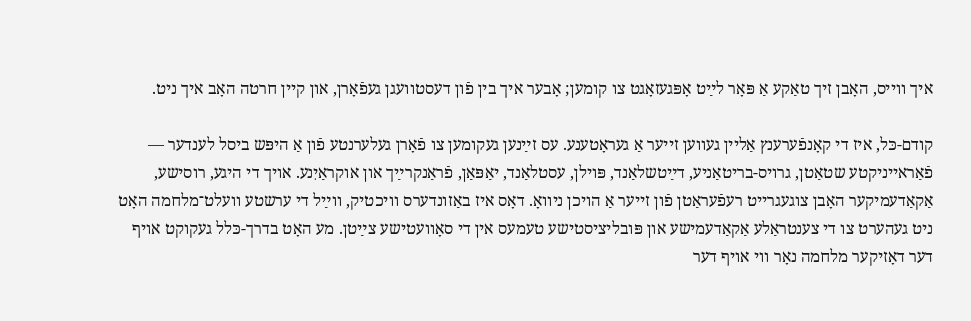איך ווייס, האָבן זיך טאַקע אַ פּאָר לײַט אָפּגעזאָגט צו קומען; אָבער איך בין פֿון דעסטוועגן געפֿאָרן, און קיין חרטה האָב איך ניט.

קודם-כּל, איז די קאָנפֿערענץ אַליין געווען זייער אַ געראָטענע. עס זײַנען געקומען צו פֿאָרן געלערנטע פֿון אַ היפּש ביסל לענדער — פֿאַראייניקטע שטאַטן, גרויס-בריטאַניע, דײַטשלאַנד, פּוילן, עסטלאַנד, יאַפּאַן, פֿראַנקרײַך און אוקראַיִנע. אויך די היגע, רוסישע, אַקאַדעמיקער האָבן צוגעגרייט רעפֿעראַטן פֿון זייער אַ הויכן ניוואָ. דאָס איז באַזונדערס וויכטיק, ווײַל די ערשטע וועלט־מלחמה האָט ניט געהערט צו די צענטראַלע אַקאַדעמישע און פּובליציסטישע טעמעס אין די סאָוועטישע צײַטן. מע האָט בדרך-כּלל געקוקט אויף דער דאָזיקער מלחמה נאָר ווי אויף דער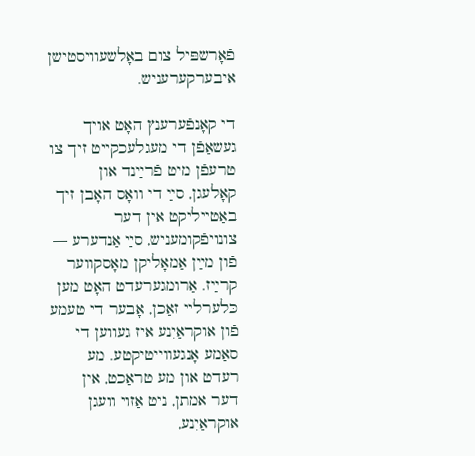פֿאָרשפּיל צום באָלשעוויסטישן איבערקערעניש.

די קאָנפֿערענץ האָט אויך געשאַפֿן די מעגלעכקייט זיך צו טרעפֿן מיט פֿרײַנד און קאָלעגן, סײַ די וואָס האָבן זיך באַטייליקט אין דער צונויפֿקומעניש, סײַ אַנדערע — פֿון מײַן אַמאָליקן מאָסקווער קרײַז. אַרומגערעדט האָט מען כּלערליי זאַכן, אָבער די טעמע פֿון אוקראַיִנע איז געווען די סאַמע אָנגעווייטיקטע. מע רעדט און מע טראַכט, אין דער אמתן, ניט אַזוי וועגן אוקראַיִנע,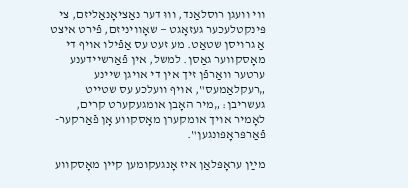ווי וועגן רוסלאַנד, וווּ דער נאַציאָנאַליזם, צי פּינקטלעכער געזאָגט — שאָוויניזם, פֿירט איצט אַ גרויסן שטאַט. מע זעט עס אַפֿילו אויף די מאָסקווער גאַסן. למשל, אין פֿאַרשיידענע ערטער וואַרפֿן זיך אין די אויגן שיינע „רעקלאַמעס‟, אויף וועלכע עס שטייט געשריבן: „מיר האָבן אומגעקערט קרים, לאָמיר אויך אומקערן מאָסקווע אָן פֿאַרקער-פֿאַרפּראָפּונגען‟.

מײַן עראָפּלאַן איז אָנגעקומען קיין מאָסקווע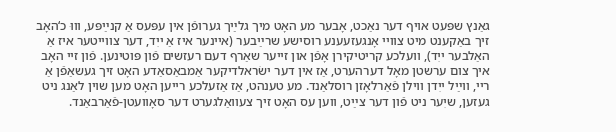גאַנץ שפּעט אויף דער נאַכט, אָבער מע האָט מיך גלײַך גערופֿן אין עפּעס אַ קנײַפּע, וווּ כ‘האָב זיך באַקענט מיט צוויי אָנגעזעענע רוסישע שרײַבער (איינער איז אַ ייִד, דער צווייטער איז אַ האַלבער ייִד), וועלכע קריטיקירן אָפֿן און זייער שאַרף דעם רעזשים פֿון פּוטינען. פֿון זיי האָב איך צום ערשטן מאָל דערהערט, אַז אין דער ישׂראלדיקער אַמבאַסאַדע האָט זיך געשאַפֿן אַ ריי, ווײַל ייִדן ווילן פֿאַרלאָזן רוסלאַנד. מע טענהט, אַז אַזעלכע רייען האָט מען שוין לאַנג ניט געזען, שיִער ניט פֿון דער צײַט, ווען עס האָט זיך צעוואַלגערט דער סאָוועטן-פֿאַרבאַנד.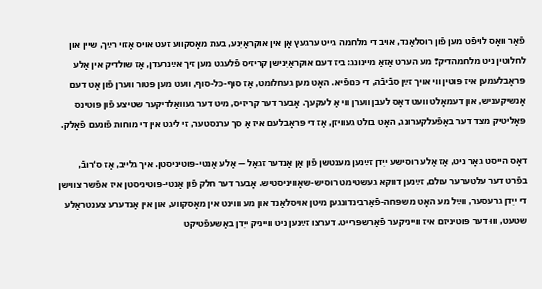פֿאַר וואָס לויפֿט מען פֿון רוסלאַנד, אויב די מלחמה גייט ערגעץ אָן אין אוקראַיִנע, בעת מאָסקווע זעט אויס אַזוי רײַך, שיין און לחלוטין ניט מלחמהדיק? מע הערט אַזאַ מיינונג: ביז דעם אוקראַיִנישן קריזיס פֿלעגט מען זיך אײַנרעדן, אַז שולדיק אין אַלע פּראָבלעמען איז פּוטין ווי אויך זײַן סבֿיבֿה, די כּנופֿיא. האָט מען געחלומט, אַז סוף-כּל-סוף, וועט מען פּטור ווערן פֿון אָט דעם אָנשיקעניש, און דעמאָלט וועט דאָס לעבן ווערן ווי אַ לעקעך. אָבער דער קריזיס, מיט דער געוואַלדיקער שטיצע פֿון פּוטינס פּאָליטיק מצד דער באַפֿעלקערונג, האָט בולט געוויזן, אַז די פּראָבלעם איז אַ סך ערנסטער, זי ליגט אין די מוחות פֿונעם פֿאָלק.

דאָס הייסט גאָר ניט, אַז אַלע רוסישע ייִדן זײַנען מענטשן פֿון אַן אַנדער זגאַל — אַלע אַנטי-פּוטיניסטן. איך גלייב, אַז ס‘רובֿ, בפֿרט דער עלטערער עולם, זײַנען דווקא געשטימט רוסיש-שאָוויניסטיש. אָבער דער חלק פֿון אַנטי-פּוטיניסטן איז אפֿשר צווישן די ייִדן גרעסער, ווײַל מע האָט משפּחה-פֿאַרבינדונגען מיטן אויסלאַנד און מע וווינט אין מאָסקווע, און אין אַנדערע צענטראַלע שטעט, וווּ דער פּוטיניזם איז ווייניקער פֿאַרשפּרייט. דערצו זײַנען ניט ווייניק ייִדן באַשעפֿטיקט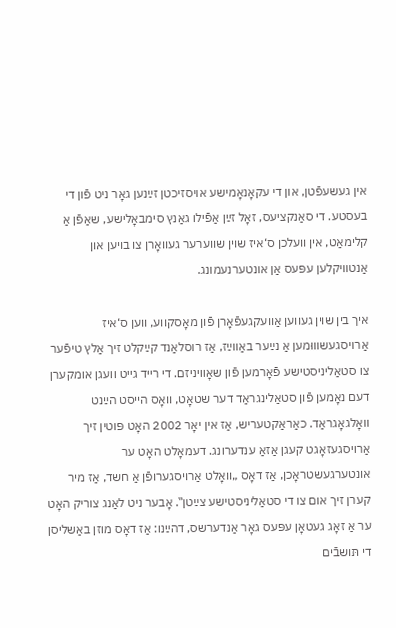אין געשעפֿטן, און די עקאָנאָמישע אויסזיכטן זײַנען גאָר ניט פֿון די בעסטע. די סאַנקציעס, זאָל זײַן אַפֿילו גאַנץ סימבאָלישע, שאַפֿן אַ קלימאַט, אין וועלכן ס‘איז שוין שווערער געוואָרן צו בויען און אַנטוויקלען עפּעס אַן אונטערנעמונג.

איך בין שוין געווען אַוועקגעפֿאָרן פֿון מאָסקווע, ווען ס‘איז אַרויסגעשוווּמען אַ נײַער באַווײַז, אַז רוסלאַנד קײַקלט זיך אַלץ טיפֿער צו סטאַליניסטישע פֿאָרמען פֿון שאָוויניזם. די רייד גייט וועגן אומקערן דעם נאָמען פֿון סטאַלינגראַד דער שטאָט, וואָס הייסט הײַנט וואָלגאָגראַד. כאַראַקטעריש, אַז אין יאָר 2002 האָט פּוטין זיך אַרויסגעזאָגט קעגן אַזאַ ענדערונג. דעמאָלט האָט ער אונטערגעשטראָכן, אַז דאָס „וואָלט אַרויסגערופֿן אַ חשד, אַז מיר קערן זיך אום צו די סטאַליניסטישע צײַטן‟. אָבער ניט לאַנג צוריק האָט ער אַ זאָג געטאָן עפּעס גאָר אַנדערשס, דהײַנו: אַז דאָס מוזן באַשליסן די תּושבֿים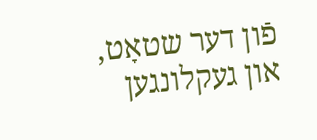פֿון דער שטאָט, און געקלונגען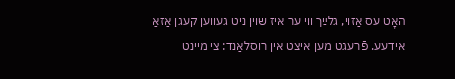האָט עס אַזוי, גלײַך ווי ער איז שוין ניט געווען קעגן אַזאַ אידעע. פֿרעגט מען איצט אין רוסלאַנד: צי מיינט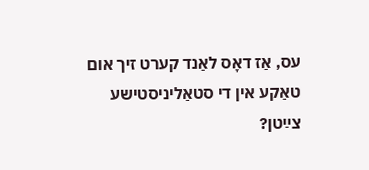עס, אַז דאָס לאַנד קערט זיך אום טאַקע אין די סטאַליניסטישע צײַטן?